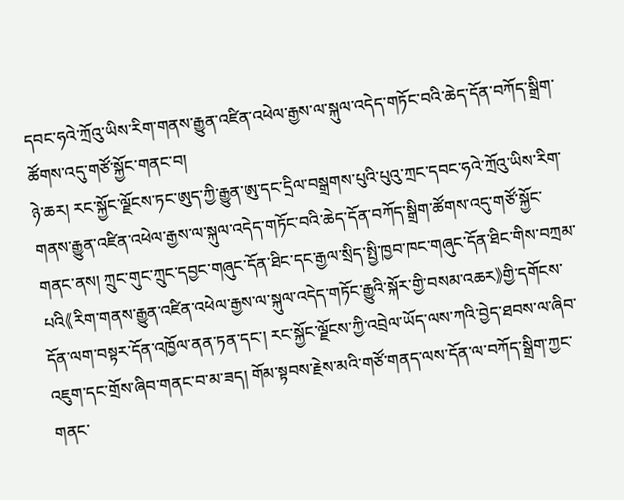དབང་ཧའེ་ཀྲོའུ་ཡིས་རིག་གནས་རྒྱུན་འཛིན་འཕེལ་རྒྱས་ལ་སྐུལ་འདེད་གཏོང་བའི་ཆེད་དོན་བཀོད་སྒྲིག་ཚོགས་འདུ་གཙོ་སྐྱོང་གནང་བ།
ཉེ་ཆར། རང་སྐྱོང་ལྗོངས་ཏང་ཨུད་ཀྱི་རྒྱུན་ཨུ་དང་དྲིལ་བསྒྲགས་པུའི་པུའུ་ཀྲང་དབང་ཧའེ་ཀྲོའུ་ཡིས་རིག་གནས་རྒྱུན་འཛིན་འཕེལ་རྒྱས་ལ་སྐུལ་འདེད་གཏོང་བའི་ཆེད་དོན་བཀོད་སྒྲིག་ཚོགས་འདུ་གཙོ་སྐྱོང་གནང་ནས། ཀྲུང་གུང་ཀྲུང་དབྱང་གཞུང་དོན་ཐིང་དང་རྒྱལ་སྲིད་སྤྱི་ཁྱབ་ཁང་གཞུང་དོན་ཐིང་གིས་བཀྲམ་པའི《རིག་གནས་རྒྱུན་འཛིན་འཕེལ་རྒྱས་ལ་སྐུལ་འདེད་གཏོང་རྒྱུའི་སྐོར་གྱི་བསམ་འཆར》གྱི་དགོངས་དོན་ལག་བསྟར་དོན་འཁྱོལ་ནན་ཏན་དང་། རང་སྐྱོང་ལྗོངས་ཀྱི་འབྲེལ་ཡོད་ལས་ཀའི་བྱེད་ཐབས་ལ་ཞིབ་འཇུག་དང་གྲོས་ཞིབ་གནང་བ་མ་ཟད། གོམ་སྟབས་རྗེས་མའི་གཙོ་གནད་ལས་དོན་ལ་བཀོད་སྒྲིག་ཀྱང་གནང་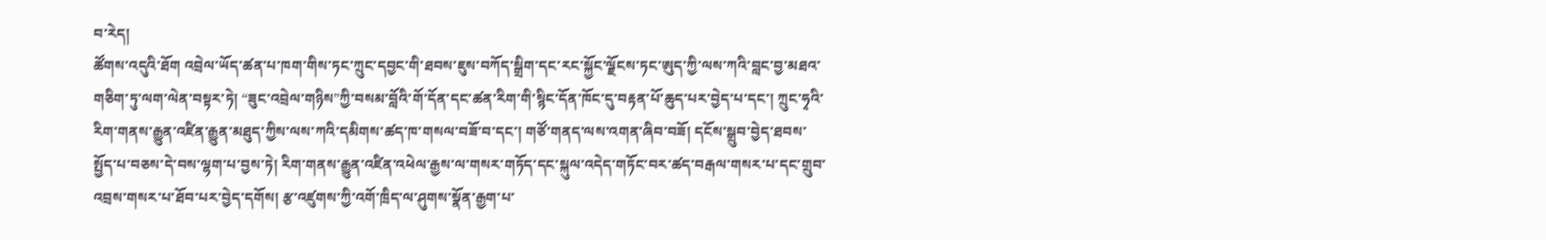བ་རེད།
ཚོགས་འདུའི་ཐོག འབྲེལ་ཡོད་ཚན་པ་ཁག་གིས་ཏང་ཀྲུང་དབྱང་གི་ཐབས་ཇུས་བཀོད་སྒྲིག་དང་རང་སྐྱོང་ལྗོངས་ཏང་ཨུད་ཀྱི་ལས་ཀའི་བླང་བྱ་མཐའ་གཅིག་ཏུ་ལག་ལེན་བསྟར་ཏེ། “ཟུང་འབྲེལ་གཉིས”ཀྱི་བསམ་བློའི་གོ་དོན་དང་ཚན་རིག་གི་སྙིང་དོན་ཁོང་དུ་བརྟན་པོ་ཆུད་པར་བྱེད་པ་དང་། ཀྲུང་ཧྭའི་རིག་གནས་རྒྱུན་འཛིན་རྒྱུན་མཐུད་ཀྱིས་ལས་ཀའི་དམིགས་ཚད་ཁ་གསལ་བཟོ་བ་དང་། གཙོ་གནད་ལས་འགན་ཞིབ་བཟོ། དངོས་སྒྲུབ་བྱེད་ཐབས་སྤྱོད་པ་བཅས་དེ་བས་ལྷག་པ་བྱས་ཏེ། རིག་གནས་རྒྱུན་འཛིན་འཕེལ་རྒྱས་ལ་གསར་གཏོད་དང་སྐུལ་འདེད་གཏོང་བར་ཚད་བརྒལ་གསར་པ་དང་གྲུབ་འབྲས་གསར་པ་ཐོབ་པར་བྱེད་དགོས། རྩ་འཛུགས་ཀྱི་འགོ་ཁྲིད་ལ་ཤུགས་སྣོན་རྒྱག་པ་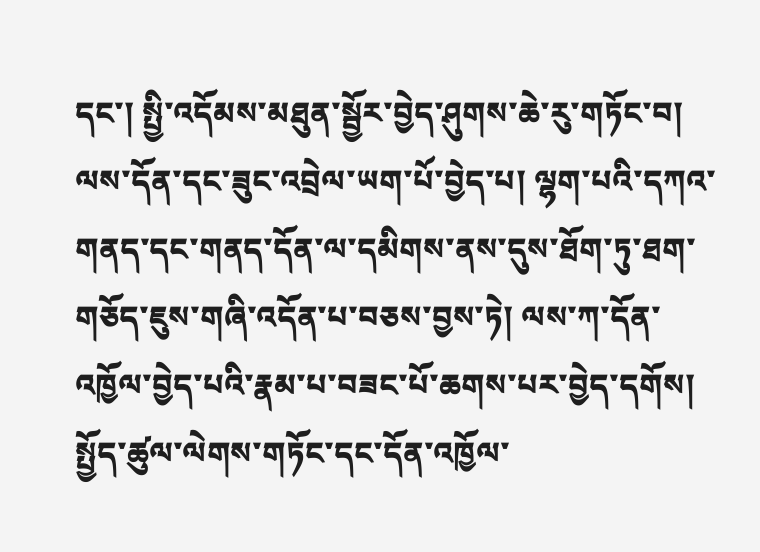དང་། སྤྱི་འདོམས་མཐུན་སྦྱོར་བྱེད་ཤུགས་ཆེ་རུ་གཏོང་བ། ལས་དོན་དང་ཟུང་འབྲེལ་ཡག་པོ་བྱེད་པ། ལྷག་པའི་དཀའ་གནད་དང་གནད་དོན་ལ་དམིགས་ནས་དུས་ཐོག་ཏུ་ཐག་གཅོད་ཇུས་གཞི་འདོན་པ་བཅས་བྱས་ཏེ། ལས་ཀ་དོན་འཁྱོལ་བྱེད་པའི་རྣམ་པ་བཟང་པོ་ཆགས་པར་བྱེད་དགོས། སྤྱོད་ཚུལ་ལེགས་གཏོང་དང་དོན་འཁྱོལ་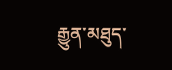རྒྱུན་མཐུད་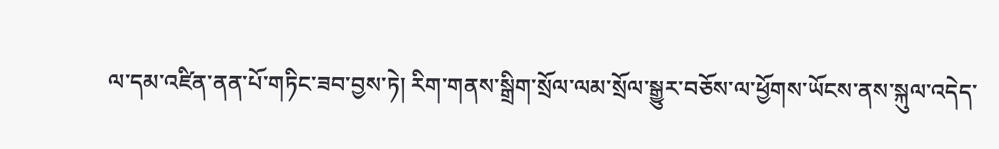ལ་དམ་འཛིན་ནན་པོ་གཏིང་ཟབ་བྱས་ཏེ། རིག་གནས་སྒྲིག་སྲོལ་ལམ་སྲོལ་སྒྱུར་བཅོས་ལ་ཕྱོགས་ཡོངས་ནས་སྐུལ་འདེད་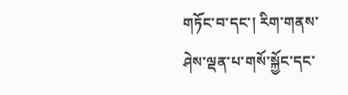གཏོང་བ་དང་། རིག་གནས་ཤེས་ལྡན་པ་གསོ་སྐྱོང་དང་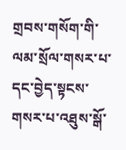གྲབས་གསོག་གི་ལམ་སྲོལ་གསར་པ་དང་བྱེད་སྟངས་གསར་པ་འཐུས་སྒོ་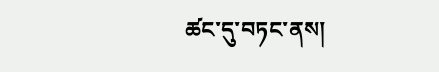ཚང་དུ་བཏང་ནས།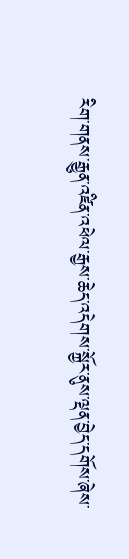རིག་གནས་རྒྱུན་འཛིན་འཕེལ་རྒྱས་ཆེད་འདེགས་སྐྱོར་ནུས་ལྡན་བྱེད་དགོས་ཞེས་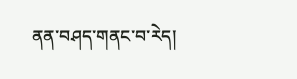ནན་བཤད་གནང་བ་རེད།